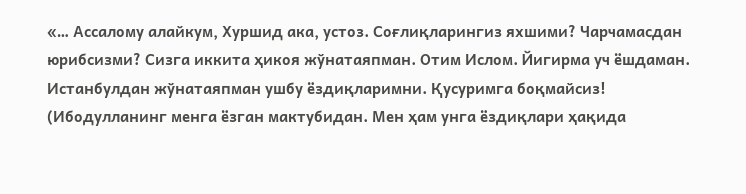«… Ассалому алайкум, Хуршид ака, устоз. Соғлиқларингиз яхшими? Чарчамасдан юрибсизми? Сизга иккита ҳикоя жўнатаяпман. Отим Ислом. Йигирма уч ёшдаман. Истанбулдан жўнатаяпман ушбу ёздиқларимни. Қусуримга боқмайсиз! (Ибодулланинг менга ёзган мактубидан. Мен ҳам унга ёздиқлари ҳақида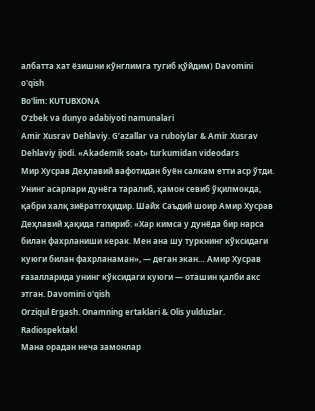албатта хат ёзишни кўнглимга тугиб қўйдим) Davomini o'qish
Bo'lim: KUTUBXONA
O’zbek va dunyo adabiyoti namunalari
Amir Xusrav Dehlaviy. G’azallar va ruboiylar & Amir Xusrav Dehlaviy ijodi. «Akademik soat» turkumidan videodars
Мир Хусрав Деҳлавий вафотидан буён салкам етти аср ўтди. Унинг асарлари дунёга таралиб, ҳамон севиб ўқилмокда, қабри халқ зиёратгоҳидир. Шайх Саъдий шоир Амир Хусрав Деҳлавий ҳақида гапириб: «Хар кимса у дунёда бир нарса билан фахрланиши керак. Мен ана шу туркнинг кўксидаги куюги билан фахрланаман», — деган экан… Амир Хусрав ғазалларида унинг кўксидаги куюги — оташин қалби акс этган. Davomini o'qish
Orziqul Ergash. Onamning ertaklari & Olis yulduzlar. Radiospektakl
Мана орадан неча замонлар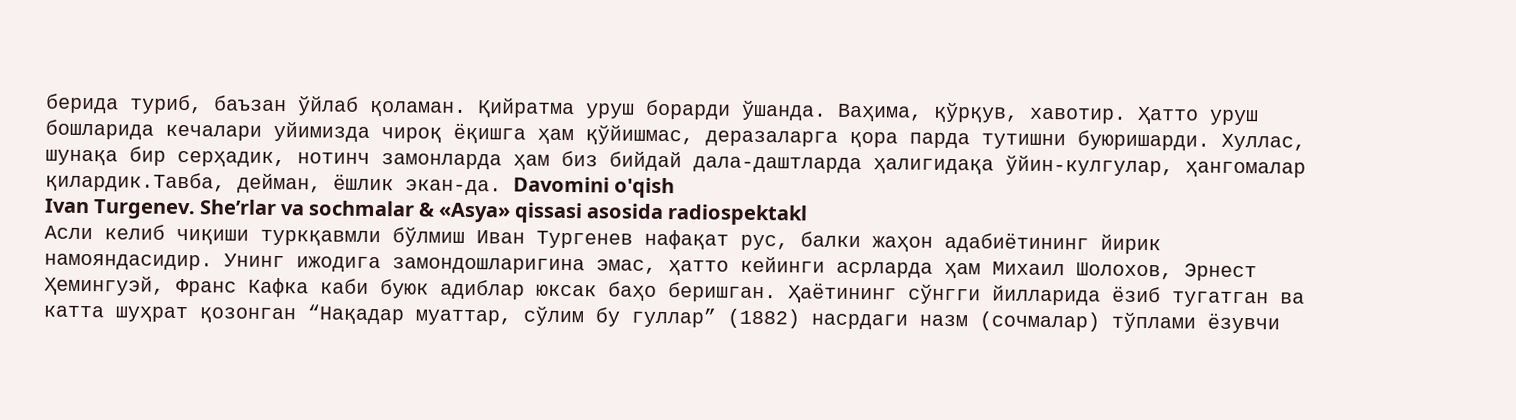берида туриб, баъзан ўйлаб қоламан. Қийратма уруш борарди ўшанда. Ваҳима, қўрқув, хавотир. Ҳатто уруш бошларида кечалари уйимизда чироқ ёқишга ҳам қўйишмас, деразаларга қора парда тутишни буюришарди. Хуллас, шунақа бир серҳадик, нотинч замонларда ҳам биз бийдай дала-даштларда ҳалигидақа ўйин-кулгулар, ҳангомалар қилардик.Тавба, дейман, ёшлик экан-да. Davomini o'qish
Ivan Turgenev. She’rlar va sochmalar & «Asya» qissasi asosida radiospektakl
Асли келиб чиқиши туркқавмли бўлмиш Иван Тургенев нафақат рус, балки жаҳон адабиётининг йирик намояндасидир. Унинг ижодига замондошларигина эмас, ҳатто кейинги асрларда ҳам Михаил Шолохов, Эрнест Ҳемингуэй, Франс Кафка каби буюк адиблар юксак баҳо беришган. Ҳаётининг сўнгги йилларида ёзиб тугатган ва катта шуҳрат қозонган “Нақадар муаттар, сўлим бу гуллар” (1882) насрдаги назм (сочмалар) тўплами ёзувчи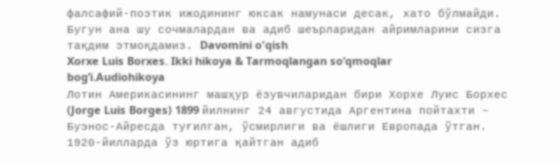фалсафий-поэтик ижодининг юксак намунаси десак, хато бўлмайди. Бугун ана шу сочмалардан ва адиб шеърларидан айримларини сизга тақдим этмоқдамиз. Davomini o'qish
Xorxe Luis Borxes. Ikki hikoya & Tarmoqlangan so’qmoqlar bog’i.Audiohikoya
Лотин Америкасининг машҳур ёзувчиларидан бири Хорхе Луис Борхес (Jorge Luis Borges) 1899 йилнинг 24 августида Аргентина пойтахти – Буэнос-Айресда туғилган, ўсмирлиги ва ёшлиги Европада ўтган. 1920-йилларда ўз юртига қайтган адиб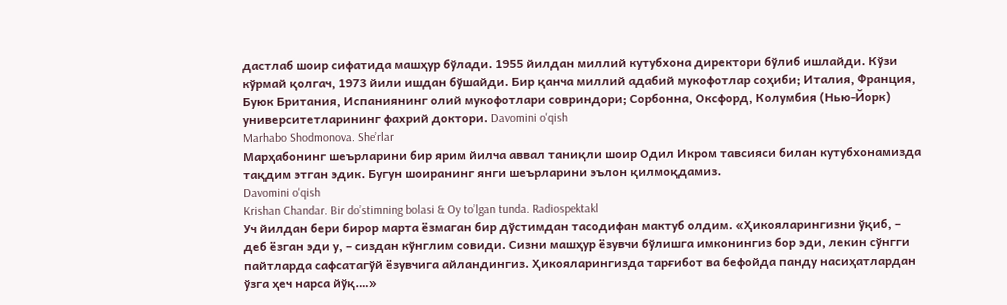дастлаб шоир сифатида машҳур бўлади. 1955 йилдан миллий кутубхона директори бўлиб ишлайди. Кўзи кўрмай қолгач, 1973 йили ишдан бўшайди. Бир қанча миллий адабий мукофотлар соҳиби; Италия, Франция, Буюк Британия, Испаниянинг олий мукофотлари совриндори; Сорбоннa, Оксфорд, Колумбия (Нью-Йорк) университетларининг фахрий доктори. Davomini o'qish
Marhabo Shodmonova. She’rlar
Марҳабонинг шеърларини бир ярим йилча аввал таниқли шоир Одил Икром тавсияси билан кутубхонамизда тақдим этган эдик. Бугун шоиранинг янги шеърларини эълон қилмоқдамиз.
Davomini o'qish
Krishan Chandar. Bir do’stimning bolasi & Oy to’lgan tunda. Radiospektakl
Уч йилдан бери бирор марта ёзмаган бир дўстимдан тасодифан мактуб олдим. «Ҳикояларингизни ўқиб, – деб ёзган эди у, – сиздан кўнглим совиди. Сизни машҳур ёзувчи бўлишга имконингиз бор эди, лекин сўнгги пайтларда сафсатагўй ёзувчига айландингиз. Ҳикояларингизда тарғибот ва бефойда панду насиҳатлардан ўзга ҳеч нарса йўқ.…»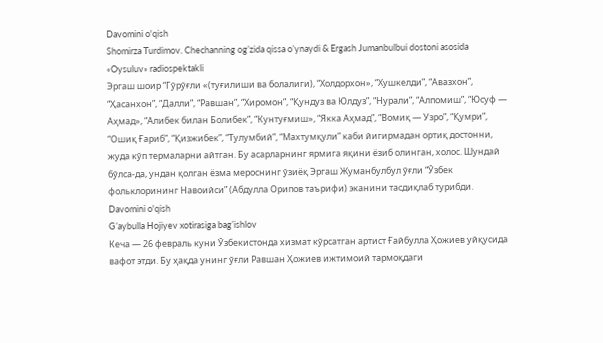Davomini o'qish
Shomirza Turdimov. Chechanning og’zida qissa o’ynaydi & Ergash Jumanbulbui dostoni asosida «Oysuluv» radiospektakli
Эргаш шоир “Гўрўғли «(туғилиши ва болалиги), “Холдорхон», “Хушкелди”, “Авазхон”, “Ҳасанхон”, “Далли”, “Равшан”, “Хиромон”, “Қундуз ва Юлдуз”, “Нурали”, “Алпомиш”, “Юсуф — Аҳмад», “Алибек билан Болибек”, “Кунтуғмиш», “Якка Аҳмад”, “Вомиқ — Узро”, “Қумри”, “Ошиқ Ғариб”, “Қизжибек”, “Тулумбий”, “Махтумқули” каби йигирмадан ортиқ достонни, жуда кўп термаларни айтган. Бу асарларнинг ярмига яқини ёзиб олинган, холос. Шундай бўлса-да, ундан қолган ёзма мероснинг ўзиёқ Эргаш Жуманбулбул ўғли “Ўзбек фольклорининг Навоийси” (Абдулла Орипов таърифи) эканини тасдиқлаб турибди. Davomini o'qish
G’aybulla Hojiyev xotirasiga bag’ishlov
Кеча — 26 февраль куни Ўзбекистонда хизмат кўрсатган артист Ғайбулла Ҳожиев уйқусида вафот этди. Бу ҳақда унинг ўғли Равшан Ҳожиев ижтимоий тармоқдаги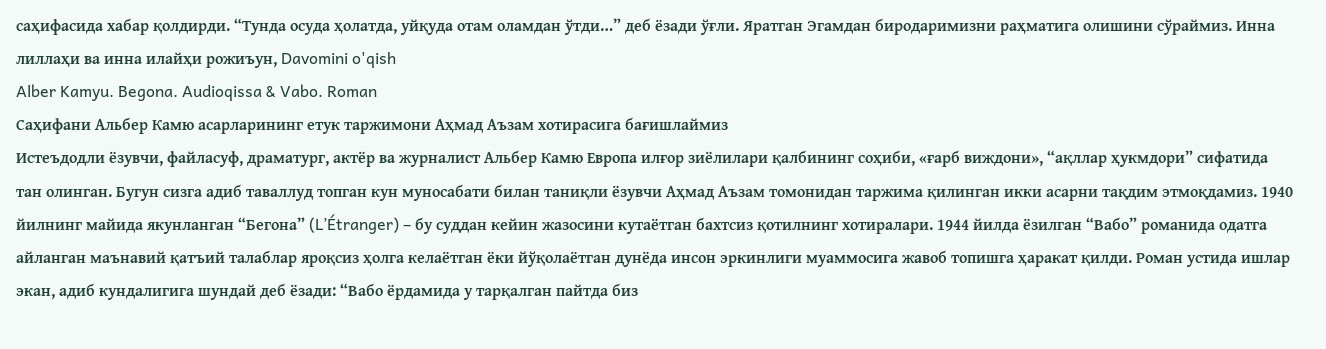саҳифасида хабар қолдирди. “Тунда осуда ҳолатда, уйқуда отам оламдан ўтди…” деб ёзади ўғли. Яратган Эгамдан биродаримизни раҳматига олишини сўраймиз. Инна лиллаҳи ва инна илайҳи рожиъун, Davomini o'qish
Alber Kamyu. Begona. Audioqissa & Vabo. Roman
Саҳифани Альбер Камю асарларининг етук таржимони Аҳмад Аъзам хотирасига бағишлаймиз
Истеъдодли ёзувчи, файласуф, драматург, актёр ва журналист Альбер Камю Европа илғор зиёлилари қалбининг соҳиби, «ғарб виждони», “ақллар ҳукмдори” сифатида тан олинган. Бугун сизга адиб таваллуд топган кун муносабати билан таниқли ёзувчи Аҳмад Аъзам томонидан таржима қилинган икки асарни тақдим этмоқдамиз. 1940 йилнинг майида якунланган “Бегона” (L’Étranger) – бу суддан кейин жазосини кутаётган бахтсиз қотилнинг хотиралари. 1944 йилда ёзилган “Вабо” романида одатга айланган маънавий қатъий талаблар яроқсиз ҳолга келаётган ёки йўқолаётган дунёда инсон эркинлиги муаммосига жавоб топишга ҳаракат қилди. Роман устида ишлар экан, адиб кундалигига шундай деб ёзади: “Вабо ёрдамида у тарқалган пайтда биз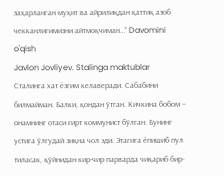заҳарланган муҳит ва айрилиқдан қаттиқ азоб чекканлигимизни айтмоқчиман…” Davomini o'qish
Javlon Jovliyev. Stalinga maktublar
Сталинга хат ёзгим келаверади. Сабабини билмайман. Балки, қондан ўтган. Кичкина бобом – онамнинг отаси ғирт коммунист бўлган. Бунинг устига ўлгудай зиқна чол эди. Этагига ёпишиб пул тиласак, қўйнидан кир-чир парварда чиқариб бир-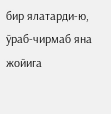бир ялатарди-ю, ўраб-чирмаб яна жойига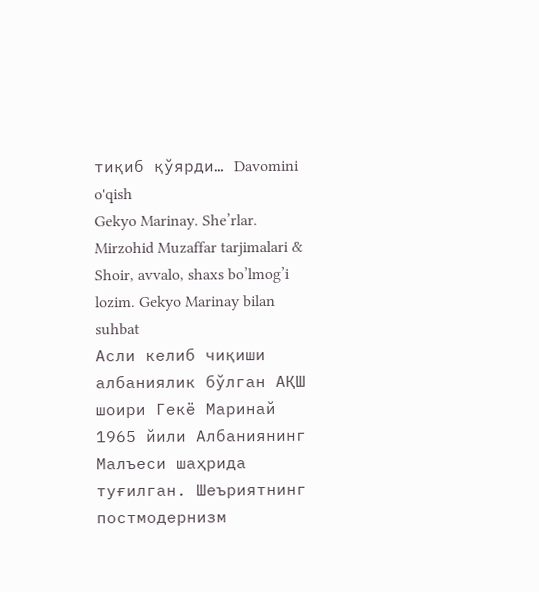тиқиб қўярди… Davomini o'qish
Gekyo Marinay. She’rlar. Mirzohid Muzaffar tarjimalari & Shoir, avvalo, shaxs bo’lmog’i lozim. Gekyo Marinay bilan suhbat
Асли келиб чиқиши албаниялик бўлган АҚШ шоири Гекё Маринай 1965 йили Албаниянинг Малъеси шаҳрида туғилган. Шеъриятнинг постмодернизм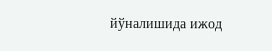йўналишида ижод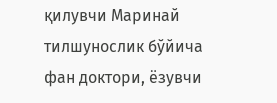қилувчи Маринай тилшунослик бўйича фан доктори, ёзувчи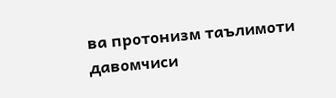ва протонизм таълимоти давомчиси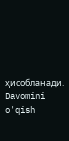ҳисобланади. Davomini o'qish